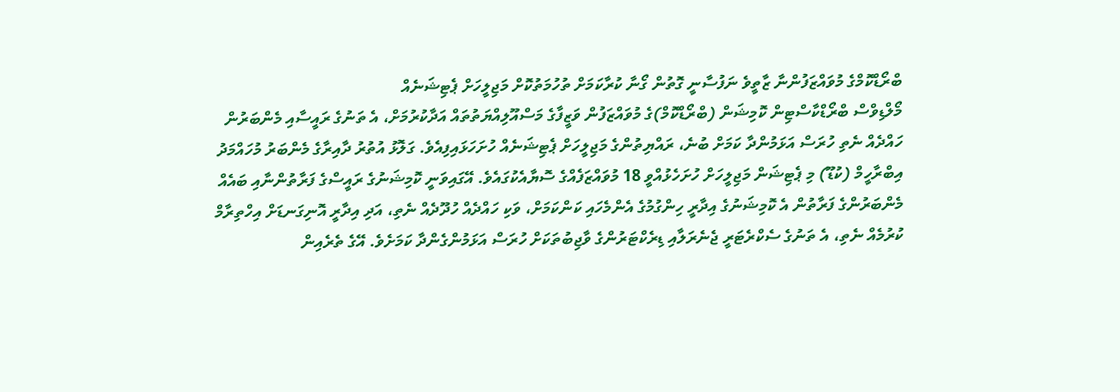ބްރޯޑްކޮމްގެ މުވައްޒަފުންނާ ޒާތީވެ ނަފުސާނީ ގޮތުން ގޯނާ ކުރާކަމަށް ތުހުމަތުކޮށް މަޖިލީހަށް ޕެޓިޝަނެއް
މޯލްޑިވްސް ބްރޯޑްކާސްޓިން ކޮމިޝަން (ބްރޯޑްކޮމް)ގެ މުވައްޒަފުން ވަޒީފާގެ މަސްއޫލިއްޔަތުތައް އަދާކުރުމަށް، އެ ތަނުގެ ރައީސާއި މެންބަރުން ހައްދެއް ނެތި ހުރަސް އަޅަމުންދާ ކަމަށް ބުނެ، ރައްޔިތުންގެ މަޖިލީހަށް ޕެޓިޝަނެއް ހުށަހަޅައިފިއެވެ. ގަލޮޅު އުތުރު ދާއިރާގެ މެންބަރު މުހައްމަދު އިބްރާހީމް (ކުޑޫ) މި ޕެޓިޝަން މަޖިލީހަށް ހުށަހެޅުއްވީ 18 މުވައްޒަފެއްގެ ސޮޔާއެކުގައެވެ. އޭގައިވަނީ ކޮމިޝަނުގެ ރައީސްގެ ފަރާތުންނާއި ބައެއް މެންބަރުންގެ ފަރާތުން އެ ކޮމިޝަނުގެ އިދާރީ ހިންގުމުގެ އެންމެހައި ކަންކަމަށް، ވަކި ހައްދެއް ހުދޫދެއް ނެތި، އަދި އިދާރީ އޮނިގަނޑަށް އިހްތިރާމް ކުރުމެއް ނެތި، އެ ތަނުގެ ސެކްރެޓަރީ ޖެނެރަލާއި ޑިރެކްޓަރުންގެ ވާޖިބުތަކަށް ހުރަސް އަޅަމުންގެންދާ ކަމަށެވެ. އޭގެ ތެރެއިން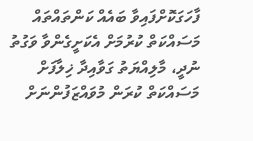ފާހަގަކޮށްފައިވާ ބައެއް ކަންތައްތައް މަސައްކަތް ކުރުމަށް އެކަށީގެންވާ ވަގުތު ނުދީ، މާލިއްޔަތު ގަވާއިދާ ޚިލާފަށް މަސައްކަތް ކުރަން މުވައްޒަފުންނަށް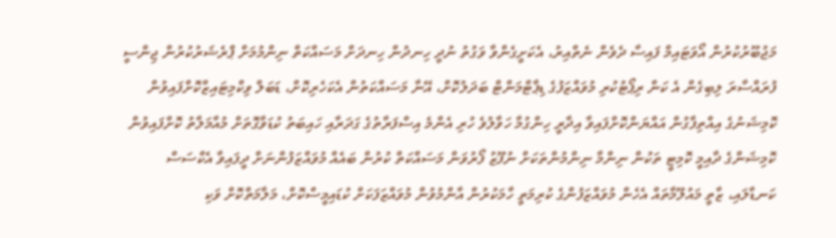މަޖުބޫރުކުރުން އޯވަޓައިމް ފައިސާ ދެވެން ނެތްއިރު، އެކަށީގެންވާ ވަގުތު ނުދީ ހިނދުން ހިނދަށް މަސައްކަތް ނިންމުމަށް ޕްރެޝަރުކުރުން ޖިންސީ ފުރައްސާރަ ލިބިގެން އެ ކަން ރިޕޯޓުކުރި މުވައްޒަފުގެ ޑިޕާޓްމަންޓް ބަދަލުކޮށް، އޭނާ މަސައްކަތުން އެކަހެރިކޮށް، ޑަބަލް ވިކްމިޓައިޒްކޮށްފައިވުން ކޮމިޝަނުގެ އިއްތިފާގުން އައްޔަންކޮށްފައިވާ އިދާރީ ހިންގުމާ ހަވާލުވެ ހުރި އެންމެ އިސްފަރާތުގެ ގަދަރާއި ހައިބަތު ކުޑަވާގޮތަށް މުއާމަލާތު ކޮށްފައިވުން ކޮމިޝަންގެ ދާއިމީ ކޮމިޓީ ތަކުން ނިންމާ ނިންމުންތަކަށް ނުފޫޒު ފޯރުވަން މަސައްކަތް ކުރުން ބައެއް މުވައްޒަފުންނަށް ދީފައިވާ އެކްސަސް ކަނޑާލައި، ޒާތީ މައުލޫމާތައް އެހެން މުވައްޒަފުންގެ ކުރިމަތީ ހާމަކުރުން އާންމުވުން މުވައްޒަފަކަށް ކުޑައިމީސްކޮށް، މަލާމަތްކޮށް ވަކި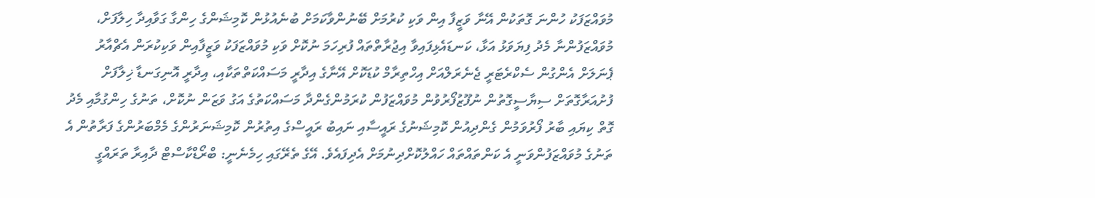މުވައްޒަފަކު ހުންނަ ގޮތަކުން އޭނާ ވަޒީފާ އިން ވަކި ކުރުމަށް ބޭނުންވާކަމަށް ބުނެއުޅުން ކޮމިޝަންގެ ހިންގާ ގަވާއިދާ ހިލާފަށް، މުވައްޒަފުންނާ މެދު ފިޔަވަޅު އަޅާ، ކަނޑައެޅިފައިވާ އިޖުރާތްތައް ފުރިހަމަ ނުކޮށް ވަކި މުވައްޒަފަކު ވަޒީފާއިން ވަކިކުރަން އެޗްއާރު ޕެނަލަށް އެންގުން ސެކްރެޓަރީ ޖެނެރަލްއަށް އިހްތިރާމް ކުޑަކޮށް އޭނާގެ އިދާރީ މަސައްކަތްތަކާއި، އިދާރީ އޮނިގަނޑާ ޚިލާފަށް ފުށުއަރާގޮތަށް ސިޔާސީގޮތުން ނުފޫޒުފޯރުވުން މުވައްޒަފުން ކުރަމުންގެންދާ މަސައްކަތުގެ އަގު ވަޒަން ނުކޮށް، ތަނުގެ ހިންގުމާއި މެދު ގޮތް ކިޔައި ބާރު ފޯރުވަމުން ގެންދިއުން ކޮމިޝަނުގެ ރައީސާއި ނައިބު ރައީސްގެ އިތުރުން ކޮމިޝަނަރުންގެ މެމްބަރުންގެ ފަރާތުން އެ ތަނުގެ މުވައްޒަފުންވަނީ އެ ކަންތައްތައް ހައްލުކޮށްދިނުމަށް އެދިފައެވެ. އޭގެ ތެރޭގައި ހިމެނެނީ: ބްރޯޑްކާސްޓް ދާއިރާ ތަރައްގީ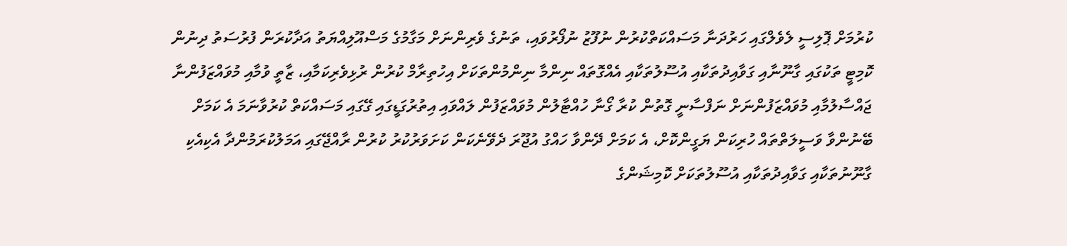ކުރުމަށް ޕޮލިސީ ލެވެލްގައި ހަރުދަނާ މަސައްކަތްކުރުން ނުފޫޒު ނުފޯރުވައި، ތަނުގެ ވެރިންނަށް މަގާމުގެ މަސްއޫލިއްޔަތު އަދާކުރަން ފުރުސަތު ދިނުން ކޮމިޓީ ތަކުގައި ގާނޫނާއި ގަވާއިދުތަކާއި އުސޫލުތަކާއި އެއްގޮތައް ނިންމާ ނިންމުންތަކަށް އިހުތިރާމް ކުރުން ރުޅިވެރިކަމާއި، ޒާތީ ވުމާއި މުވައްޒަފުންނާ ޖައްސާލުމާއި މުވައްޒަފުންނަށް ނަފްސާނީ ގޮތުން ކުރާ ގޯނާ ހުއްޓާލުން މުވައްޒަފުން ލައްވައި އިތުރުގަޑީގައި ގޭގައި މަސައްކަތް ކުރުވާނަމަ އެ ކަމަށް ބޭނުންވާ ވަސީލަތްތައް ހުރިކަން ޔަގީންކޮށް، އެ ކަމަށް ދޭންވާ ހައްގު އުޖޫރަ ދެވޭނެކަން ކަށަވަރުކުރު ކުރުން ރާއްޖޭގައި އަމަލުކުރަމުންދާ އެކިއެކި ގާނޫނުތަކާއި ގަވާއިދުތަކާއި އުސޫލުތަކަށް ކޮމިޝަންގެ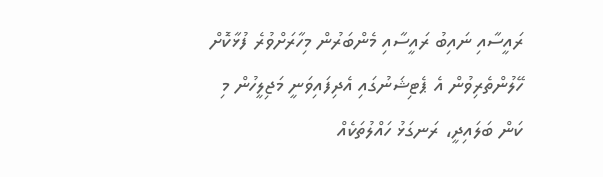ރައީސާއި ނައިބު ރައީސާއި މެންބަރުން މިހާރަށްވުރެ ފުޅާކޮށް ހޭލުންތެރިވުން އެ ޕެޓިޝަނުގައި އެދިފައިވަނީ މަޖިލީހުން މި ކަން ބަލައިދީ، ރަނގަޅު ހައްލުތަކެއް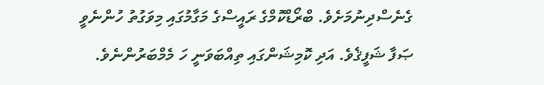ގެނެސްދިނުމަށެވެ. ބްރޯޑްކޮމްގެ ރައީސްގެ މަގާމުގައި މިވަގުތު ހުންނެވީ ޞަފާ ޝަފީޤެވެ. އަދި ކޮމިޝަންގައި ތިއްބަވަނީ ހަ މެމްބަރުންނެވެ.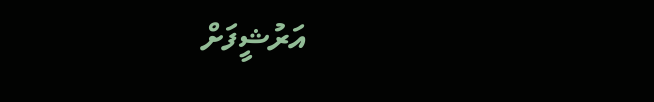އަރުޝީފަށް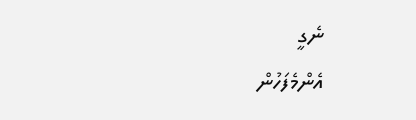ނެގީ
އެންމެފަހުން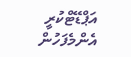އަޕްޑޭޓްކުރީ
އެންމެފަހުން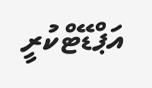އަޕްޑޭޓްކުރީ